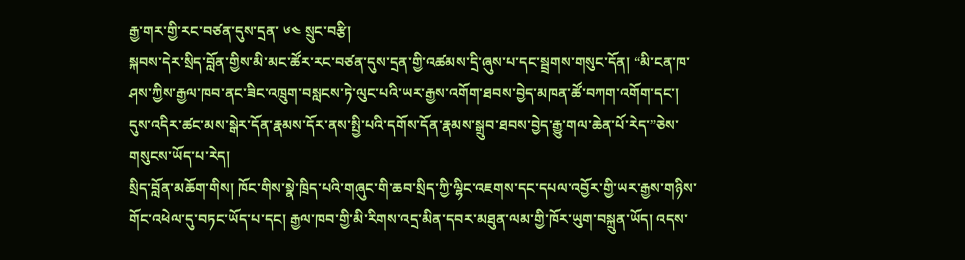རྒྱ་གར་གྱི་རང་བཙན་དུས་དྲན་ ༦༤ སྲུང་བརྩི།
སྐབས་དེར་སྲིད་བློན་གྱིས་མི་མང་ཚོར་རང་བཙན་དུས་དྲན་གྱི་འཚམས་དྲི་ཞུས་པ་དང་སྦྲགས་གསུང་དོན། “མི་ངན་ཁ་ཤས་ཀྱིས་རྒྱལ་ཁབ་ནང་ཟིང་འཁྲུག་བསླངས་ཏེ་ལུང་པའི་ཡར་རྒྱས་འགོག་ཐབས་བྱེད་མཁན་ཚོ་བཀག་འགོག་དང་། དུས་འདིར་ཚང་མས་སྒེར་དོན་རྣམས་དོར་ནས་སྤྱི་པའི་དགོས་དོན་རྣམས་སྒྲུབ་ཐབས་བྱེད་རྒྱུ་གལ་ཆེན་པོ་རེད་”ཅེས་གསུངས་ཡོད་པ་རེད།
སྲིད་བློན་མཆོག་གིས། ཁོང་གིས་སྣེ་ཁྲིད་པའི་གཞུང་གི་ཆབ་སྲིད་ཀྱི་ལྷིང་འཇགས་དང་དཔལ་འབྱོར་གྱི་ཡར་རྒྱས་གཉིས་གོང་འཕེལ་དུ་བཏང་ཡོད་པ་དང། རྒྱལ་ཁབ་གྱི་མི་རིགས་འདྲ་མིན་དབར་མཐུན་ལམ་གྱི་ཁོར་ཡུག་བསྐྲུན་ཡོད། འདས་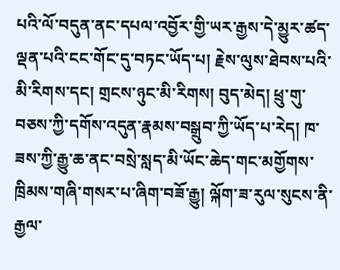པའི་ལོ་བདུན་ནང་དཔལ་འབྱོར་གྱི་ཡར་རྒྱས་དེ་མྱུར་ཚད་ལྡན་པའི་ངང་གོང་དུ་བཏང་ཡོད་པ། རྗེས་ལུས་ཐེབས་པའི་མི་རིགས་དང། གྲངས་ཉུང་མི་རིགས། བུད་མེད། ཕྲུ་གུ་བཅས་ཀྱི་དགོས་འདུན་རྣམས་བསྒྲུབ་ཀྱི་ཡོད་པ་རེད། ཁ་ཟས་ཀྱི་རྒྱུ་ཆ་ནང་བསྲེ་སླད་མི་ཡོང་ཆེད་གང་མགྱོགས་ཁྲིམས་གཞི་གསར་པ་ཞིག་བཟོ་རྒྱུ། ལྐོག་ཟ་རུལ་སུངས་ནི་རྒྱལ་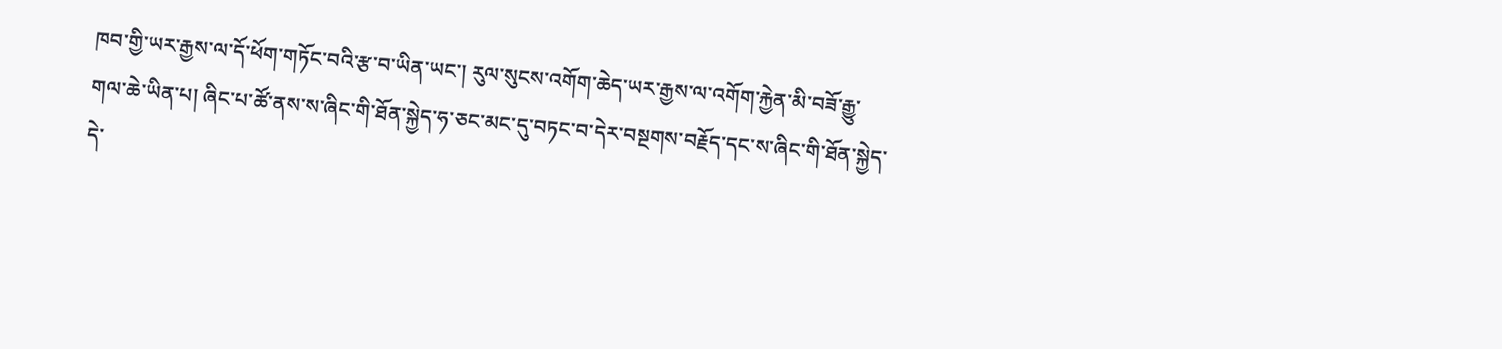ཁབ་གྱི་ཡར་རྒྱས་ལ་དོ་ཕོག་གཏོང་བའི་རྩ་བ་ཡིན་ཡང་། རུལ་སུངས་འགོག་ཆེད་ཡར་རྒྱས་ལ་འགོག་རྐྱེན་མི་བཟོ་རྒྱུ་གལ་ཆེ་ཡིན་པ། ཞིང་པ་ཚོ་ནས་ས་ཞིང་གི་ཐོན་སྐྱེད་ཧ་ཅང་མང་དུ་བཏང་བ་དེར་བསྔགས་བརྗོད་དང་ས་ཞིང་གི་ཐོན་སྐྱེད་དེ་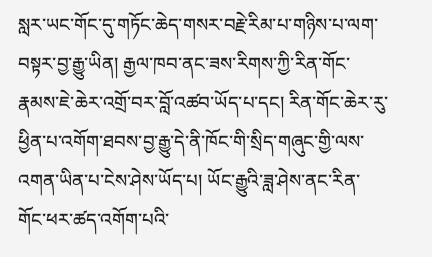སླར་ཡང་གོང་དུ་གཏོང་ཆེད་གསར་བརྗེ་རིམ་པ་གཉིས་པ་ལག་བསྟར་བྱ་རྒྱུ་ཡིན། རྒྱལ་ཁབ་ནང་ཟས་རིགས་ཀྱི་རིན་གོང་རྣམས་ཇེ་ཆེར་འགྲོ་བར་བློ་འཚབ་ཡོད་པ་དང། རིན་གོང་ཆེར་རུ་ཕྱིན་པ་འགོག་ཐབས་བྱ་རྒྱུ་དེ་ནི་ཁོང་གི་སྲིད་གཞུང་གྱི་ལས་འགན་ཡིན་པ་ངེས་ཤེས་ཡོད་པ། ཡོང་རྒྱུའི་ཟླ་ཤེས་ནང་རིན་གོང་ཕར་ཚད་འགོག་པའི་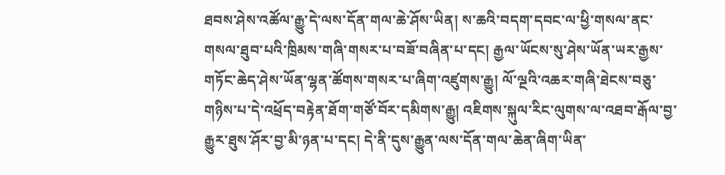ཐབས་ཤེས་འཚོལ་རྒྱུ་དེ་ལས་དོན་གལ་ཆེ་ཤོས་ཡིན། ས་ཆའི་བདག་དབང་ལ་ཕྱི་གསལ་ནང་གསལ་ཐུབ་པའི་ཁྲིམས་གཞི་གསར་པ་བཟོ་བཞིན་པ་དང། རྒྱལ་ཡོངས་སུ་ཤེས་ཡོན་ཡར་རྒྱས་གཏོང་ཆེད་ཤེས་ཡོན་ལྷན་ཚོགས་གསར་པ་ཞིག་འཛུགས་རྒྱུ། ལོ་ལྔའི་འཆར་གཞི་ཐེངས་བཅུ་གཉིས་པ་དེ་འཕྲོད་བརྟེན་ཐོག་གཙོ་བོར་དམིགས་རྒྱུ། འཇིགས་སྐུལ་རིང་ལུགས་ལ་འཐབ་རྒོལ་བྱ་རྒྱུར་ཐུས་ཤོར་བྱ་མི་ཉན་པ་དང། དེ་ནི་དུས་རྒྱུན་ལས་དོན་གལ་ཆེན་ཞིག་ཡིན་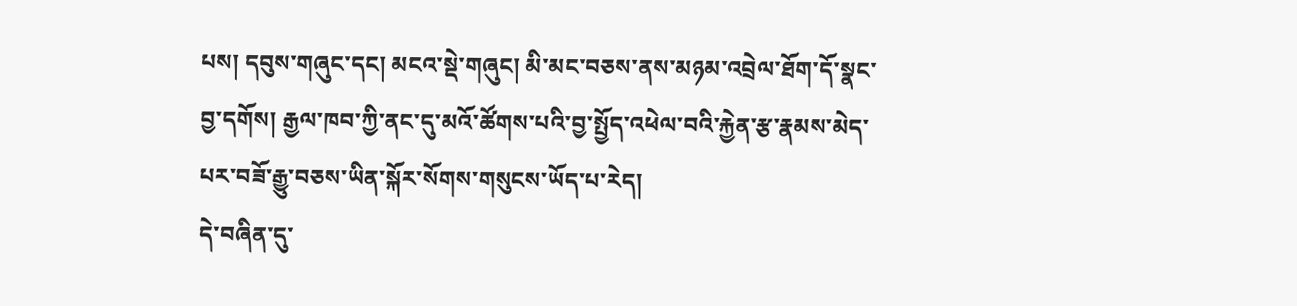པས། དབུས་གཞུང་དང། མངའ་སྡེ་གཞུང། མི་མང་བཅས་ནས་མཉམ་འབྲེལ་ཐོག་དོ་སྣང་བྱ་དགོས། རྒྱལ་ཁབ་ཀྱི་ནང་དུ་མའོ་ཚོགས་པའི་བྱ་སྤྱོད་འཕེལ་བའི་རྐྱེན་རྩ་རྣམས་མེད་པར་བཟོ་རྒྱུ་བཅས་ཡིན་སྐོར་སོགས་གསུངས་ཡོད་པ་རེད།
དེ་བཞིན་དུ་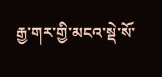རྒྱ་གར་གྱི་མངའ་སྡེ་སོ་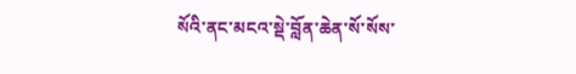སོའི་ནང་མངའ་སྡེ་བློན་ཆེན་སོ་སོས་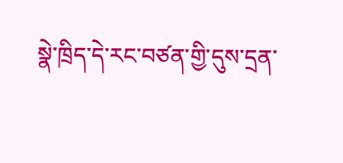སྣེ་ཁྲིད་དེ་རང་བཙན་གྱི་དུས་དྲན་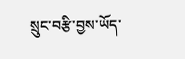སྲུང་བརྩི་བྱས་ཡོད་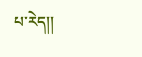པ་རེད།།